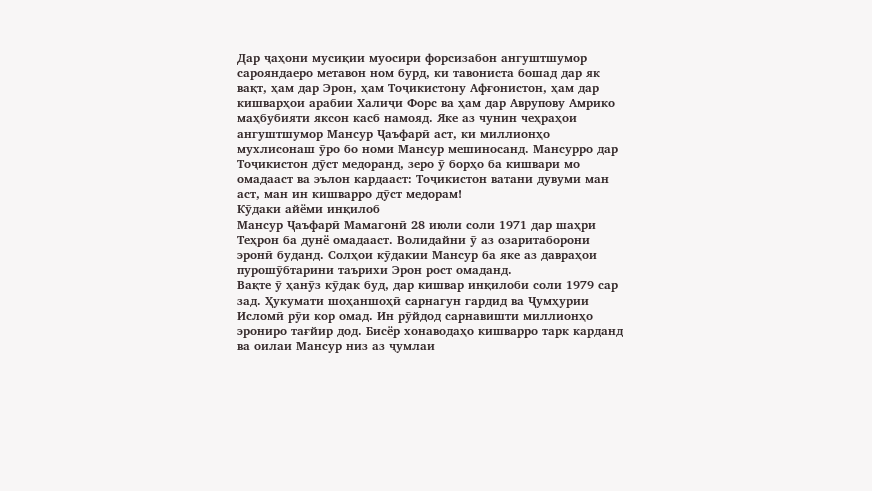Дар ҷаҳони мусиқии муосири форсизабон ангуштшумор сарояндаеро метавон ном бурд, ки тавониста бошад дар як вақт, ҳам дар Эрон, ҳам Тоҷикистону Афғонистон, ҳам дар кишварҳои арабии Халиҷи Форс ва ҳам дар Аврупову Амрико маҳбубияти яксон касб намояд. Яке аз чунин чеҳраҳои ангуштшумор Мансур Ҷаъфарӣ аст, ки миллионҳо мухлисонаш ӯро бо номи Мансур мешиносанд. Мансурро дар Тоҷикистон дӯст медоранд, зеро ӯ борҳо ба кишвари мо омадааст ва эълон кардааст: Тоҷикистон ватани дувуми ман аст, ман ин кишварро дӯст медорам!
Кӯдаки айёми инқилоб
Мансур Ҷаъфарӣ Мамагонӣ 28 июли соли 1971 дар шаҳри Теҳрон ба дунё омадааст. Волидайни ӯ аз озаритаборони эронӣ буданд. Солҳои кӯдакии Мансур ба яке аз давраҳои пурошӯбтарини таърихи Эрон рост омаданд.
Вақте ӯ ҳанӯз кӯдак буд, дар кишвар инқилоби соли 1979 сар зад. Ҳукумати шоҳаншоҳӣ сарнагун гардид ва Ҷумҳурии Исломӣ рӯи кор омад. Ин рӯйдод сарнавишти миллионҳо эрониро тағйир дод. Бисёр хонаводаҳо кишварро тарк карданд ва оилаи Мансур низ аз ҷумлаи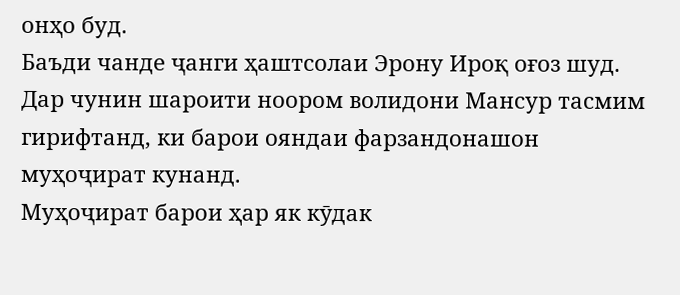онҳо буд.
Баъди чанде ҷанги ҳаштсолаи Эрону Ироқ оғоз шуд. Дар чунин шароити ноором волидони Мансур тасмим гирифтанд, ки барои ояндаи фарзандонашон муҳоҷират кунанд.
Муҳоҷират барои ҳар як кӯдак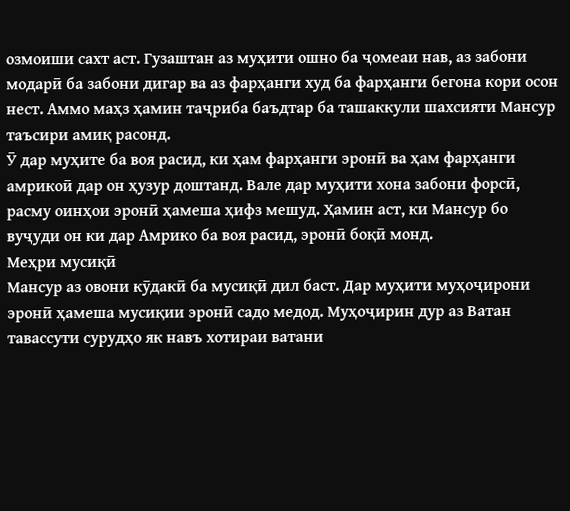озмоиши сахт аст. Гузаштан аз муҳити ошно ба ҷомеаи нав, аз забони модарӣ ба забони дигар ва аз фарҳанги худ ба фарҳанги бегона кори осон нест. Аммо маҳз ҳамин таҷриба баъдтар ба ташаккули шахсияти Мансур таъсири амиқ расонд.
Ӯ дар муҳите ба воя расид, ки ҳам фарҳанги эронӣ ва ҳам фарҳанги амрикоӣ дар он ҳузур доштанд. Вале дар муҳити хона забони форсӣ, расму оинҳои эронӣ ҳамеша ҳифз мешуд. Ҳамин аст, ки Мансур бо вуҷуди он ки дар Амрико ба воя расид, эронӣ боқӣ монд.
Меҳри мусиқӣ
Мансур аз овони кӯдакӣ ба мусиқӣ дил баст. Дар муҳити муҳоҷирони эронӣ ҳамеша мусиқии эронӣ садо медод. Муҳоҷирин дур аз Ватан тавассути сурудҳо як навъ хотираи ватани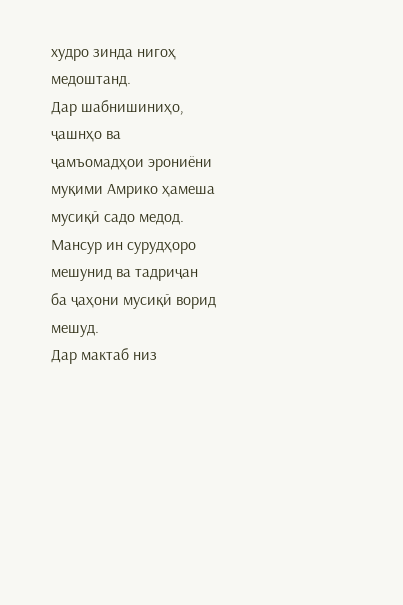худро зинда нигоҳ медоштанд.
Дар шабнишиниҳо, ҷашнҳо ва ҷамъомадҳои эрониёни муқими Амрико ҳамеша мусиқӣ садо медод. Мансур ин сурудҳоро мешунид ва тадриҷан ба ҷаҳони мусиқӣ ворид мешуд.
Дар мактаб низ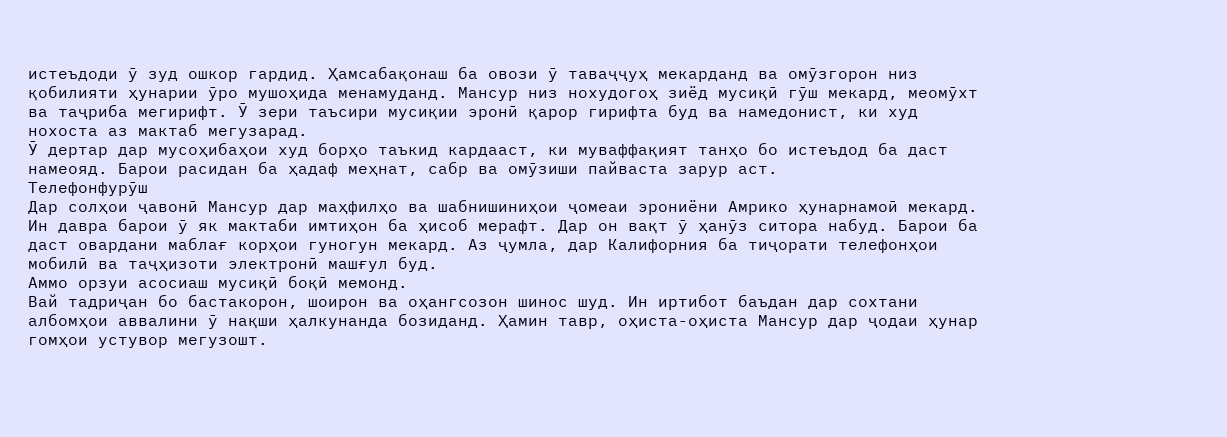истеъдоди ӯ зуд ошкор гардид. Ҳамсабақонаш ба овози ӯ таваҷҷуҳ мекарданд ва омӯзгорон низ қобилияти ҳунарии ӯро мушоҳида менамуданд. Мансур низ нохудогоҳ зиёд мусиқӣ гӯш мекард, меомӯхт ва таҷриба мегирифт. Ӯ зери таъсири мусиқии эронӣ қарор гирифта буд ва намедонист, ки худ нохоста аз мактаб мегузарад.
Ӯ дертар дар мусоҳибаҳои худ борҳо таъкид кардааст, ки муваффақият танҳо бо истеъдод ба даст намеояд. Барои расидан ба ҳадаф меҳнат, сабр ва омӯзиши пайваста зарур аст.
Телефонфурӯш
Дар солҳои ҷавонӣ Мансур дар маҳфилҳо ва шабнишиниҳои ҷомеаи эрониёни Амрико ҳунарнамоӣ мекард. Ин давра барои ӯ як мактаби имтиҳон ба ҳисоб мерафт. Дар он вақт ӯ ҳанӯз ситора набуд. Барои ба даст овардани маблағ корҳои гуногун мекард. Аз ҷумла, дар Калифорния ба тиҷорати телефонҳои мобилӣ ва таҷҳизоти электронӣ машғул буд.
Аммо орзуи асосиаш мусиқӣ боқӣ мемонд.
Вай тадриҷан бо бастакорон, шоирон ва оҳангсозон шинос шуд. Ин иртибот баъдан дар сохтани албомҳои аввалини ӯ нақши ҳалкунанда бозиданд. Ҳамин тавр, оҳиста-оҳиста Мансур дар ҷодаи ҳунар гомҳои устувор мегузошт.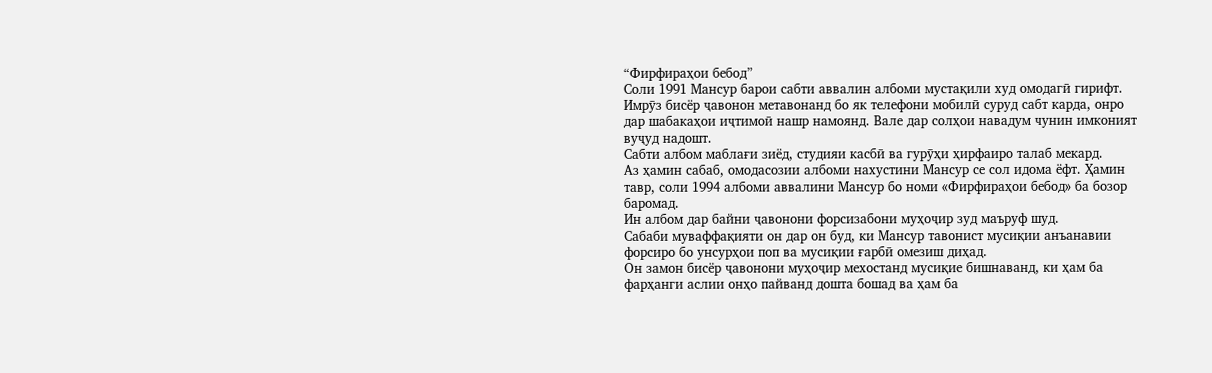“Фирфираҳои бебод”
Соли 1991 Мансур барои сабти аввалин албоми мустақили худ омодагӣ гирифт. Имрӯз бисёр ҷавонон метавонанд бо як телефони мобилӣ суруд сабт карда, онро дар шабакаҳои иҷтимоӣ нашр намоянд. Вале дар солҳои навадум чунин имконият вуҷуд надошт.
Сабти албом маблағи зиёд, студияи касбӣ ва гурӯҳи ҳирфаиро талаб мекард.
Аз ҳамин сабаб, омодасозии албоми нахустини Мансур се сол идома ёфт. Ҳамин тавр, соли 1994 албоми аввалини Мансур бо номи «Фирфираҳои бебод» ба бозор баромад.
Ин албом дар байни ҷавонони форсизабони муҳоҷир зуд маъруф шуд.
Сабаби муваффақияти он дар он буд, ки Мансур тавонист мусиқии анъанавии форсиро бо унсурҳои поп ва мусиқии ғарбӣ омезиш диҳад.
Он замон бисёр ҷавонони муҳоҷир мехостанд мусиқие бишнаванд, ки ҳам ба фарҳанги аслии онҳо пайванд дошта бошад ва ҳам ба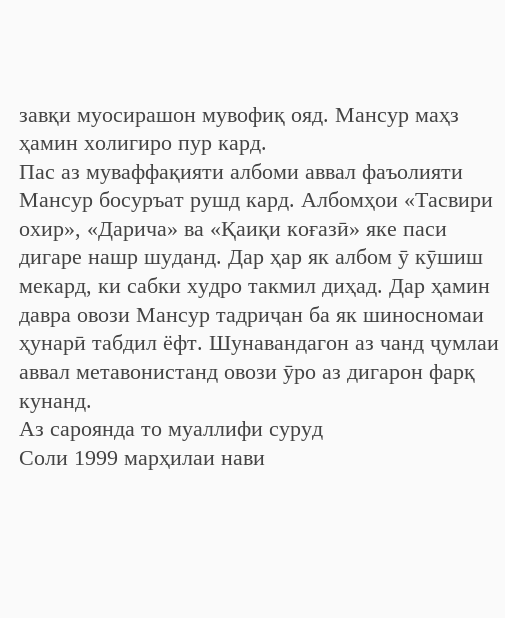завқи муосирашон мувофиқ ояд. Мансур маҳз ҳамин холигиро пур кард.
Пас аз муваффақияти албоми аввал фаъолияти Мансур босуръат рушд кард. Албомҳои «Тасвири охир», «Дарича» ва «Қаиқи коғазӣ» яке паси дигаре нашр шуданд. Дар ҳар як албом ӯ кӯшиш мекард, ки сабки худро такмил диҳад. Дар ҳамин давра овози Мансур тадриҷан ба як шиносномаи ҳунарӣ табдил ёфт. Шунавандагон аз чанд ҷумлаи аввал метавонистанд овози ӯро аз дигарон фарқ кунанд.
Аз сароянда то муаллифи суруд
Соли 1999 марҳилаи нави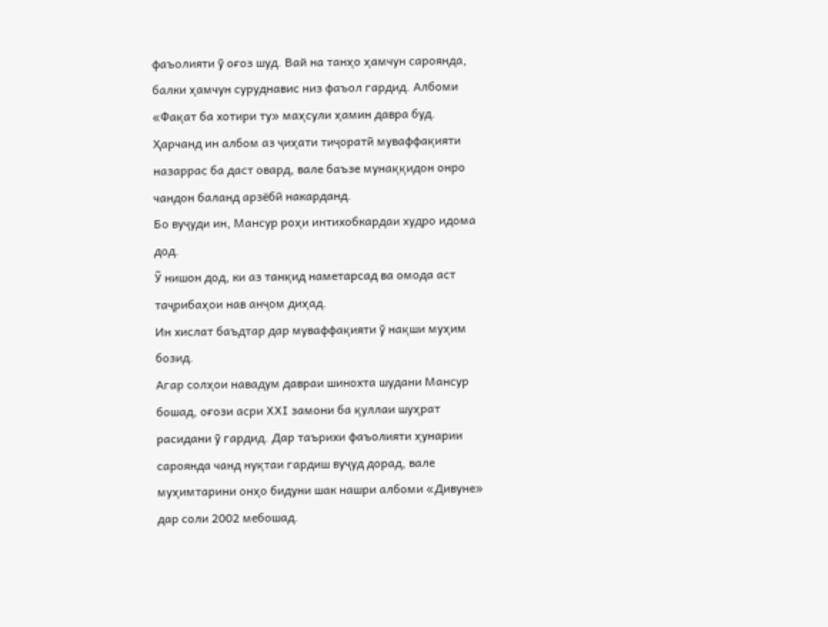фаъолияти ӯ оғоз шуд. Вай на танҳо ҳамчун сароянда, балки ҳамчун суруднавис низ фаъол гардид. Албоми «Фақат ба хотири ту» маҳсули ҳамин давра буд.
Ҳарчанд ин албом аз ҷиҳати тиҷоратӣ муваффақияти назаррас ба даст овард, вале баъзе мунаққидон онро чандон баланд арзёбӣ накарданд.
Бо вуҷуди ин, Мансур роҳи интихобкардаи худро идома дод.
Ӯ нишон дод, ки аз танқид наметарсад ва омода аст таҷрибаҳои нав анҷом диҳад.
Ин хислат баъдтар дар муваффақияти ӯ нақши муҳим бозид.
Агар солҳои навадум давраи шинохта шудани Мансур бошад, оғози асри XXI замони ба қуллаи шуҳрат расидани ӯ гардид. Дар таърихи фаъолияти ҳунарии сароянда чанд нуқтаи гардиш вуҷуд дорад, вале муҳимтарини онҳо бидуни шак нашри албоми «Дивуне» дар соли 2002 мебошад.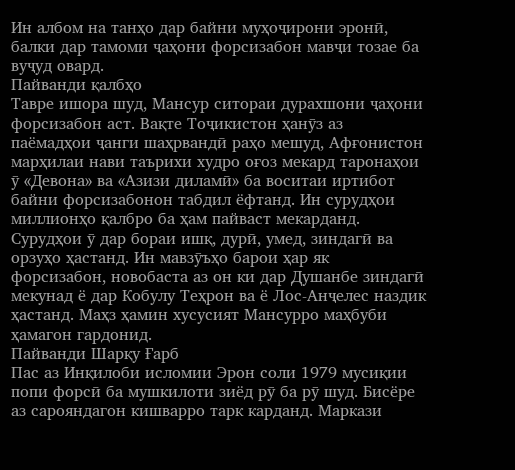Ин албом на танҳо дар байни муҳоҷирони эронӣ, балки дар тамоми ҷаҳони форсизабон мавҷи тозае ба вуҷуд овард.
Пайванди қалбҳо
Тавре ишора шуд, Мансур ситораи дурахшони ҷаҳони форсизабон аст. Вақте Тоҷикистон ҳанӯз аз паёмадҳои ҷанги шаҳрвандӣ раҳо мешуд, Афғонистон марҳилаи нави таърихи худро оғоз мекард таронаҳои ӯ «Девона» ва «Азизи диламӣ» ба воситаи иртибот байни форсизабонон табдил ёфтанд. Ин сурудҳои миллионҳо қалбро ба ҳам пайваст мекарданд. Сурудҳои ӯ дар бораи ишқ, дурӣ, умед, зиндагӣ ва орзуҳо ҳастанд. Ин мавзӯъҳо барои ҳар як форсизабон, новобаста аз он ки дар Душанбе зиндагӣ мекунад ё дар Кобулу Теҳрон ва ё Лос-Анҷелес наздик ҳастанд. Маҳз ҳамин хусусият Мансурро маҳбуби ҳамагон гардонид.
Пайванди Шарқу Ғарб
Пас аз Инқилоби исломии Эрон соли 1979 мусиқии попи форсӣ ба мушкилоти зиёд рӯ ба рӯ шуд. Бисёре аз сарояндагон кишварро тарк карданд. Маркази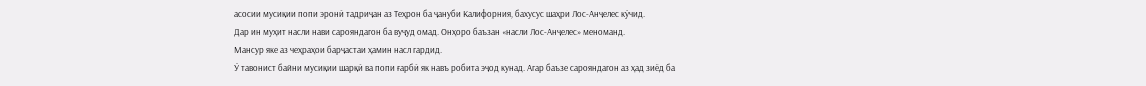асосии мусиқии попи эронӣ тадриҷан аз Теҳрон ба ҷануби Калифорния, бахусус шаҳри Лос-Анҷелес кӯчид.
Дар ин муҳит насли нави сарояндагон ба вуҷуд омад. Онҳоро баъзан «насли Лос-Анҷелес» меноманд.
Мансур яке аз чеҳраҳои барҷастаи ҳамин насл гардид.
Ӯ тавонист байни мусиқии шарқӣ ва попи ғарбӣ як навъ робита эҷод кунад. Агар баъзе сарояндагон аз ҳад зиёд ба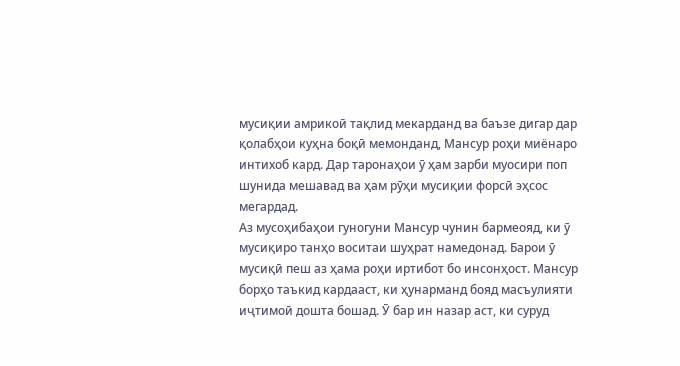мусиқии амрикоӣ тақлид мекарданд ва баъзе дигар дар қолабҳои куҳна боқӣ мемонданд, Мансур роҳи миёнаро интихоб кард. Дар таронаҳои ӯ ҳам зарби муосири поп шунида мешавад ва ҳам рӯҳи мусиқии форсӣ эҳсос мегардад.
Аз мусоҳибаҳои гуногуни Мансур чунин бармеояд, ки ӯ мусиқиро танҳо воситаи шуҳрат намедонад. Барои ӯ мусиқӣ пеш аз ҳама роҳи иртибот бо инсонҳост. Мансур борҳо таъкид кардааст, ки ҳунарманд бояд масъулияти иҷтимоӣ дошта бошад. Ӯ бар ин назар аст, ки суруд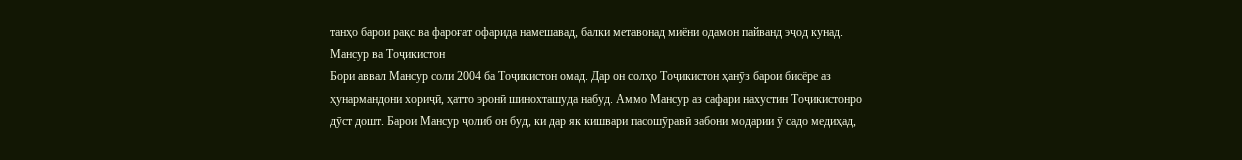танҳо барои рақс ва фароғат офарида намешавад, балки метавонад миёни одамон пайванд эҷод кунад.
Мансур ва Тоҷикистон
Бори аввал Мансур соли 2004 ба Тоҷикистон омад. Дар он солҳо Тоҷикистон ҳанӯз барои бисёре аз ҳунармандони хориҷӣ, ҳатто эронӣ шинохташуда набуд. Аммо Мансур аз сафари нахустин Тоҷикистонро дӯст дошт. Барои Мансур ҷолиб он буд, ки дар як кишвари пасошӯравӣ забони модарии ӯ садо медиҳад,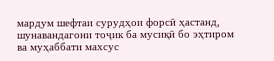мардум шефтаи сурудҳои форсӣ ҳастанд, шунавандагони тоҷик ба мусиқӣ бо эҳтиром ва муҳаббати махсус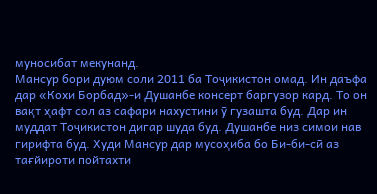муносибат мекунанд.
Мансур бори дуюм соли 2011 ба Тоҷикистон омад. Ин даъфа дар «Кохи Борбад»-и Душанбе консерт баргузор кард. То он вақт ҳафт сол аз сафари нахустини ӯ гузашта буд. Дар ин муддат Тоҷикистон дигар шуда буд. Душанбе низ симои нав гирифта буд. Худи Мансур дар мусоҳиба бо Би-би-сӣ аз тағйироти пойтахти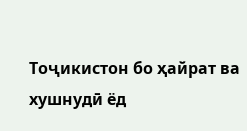Тоҷикистон бо ҳайрат ва хушнудӣ ёд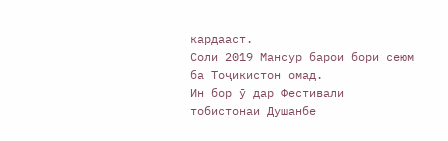кардааст.
Соли 2019 Мансур барои бори сеюм ба Тоҷикистон омад.
Ин бор ӯ дар Фестивали тобистонаи Душанбе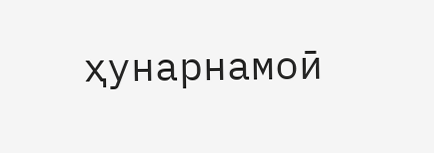ҳунарнамоӣ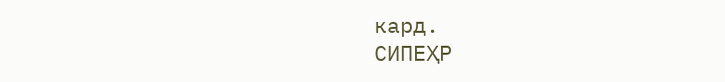кард.
СИПЕҲР